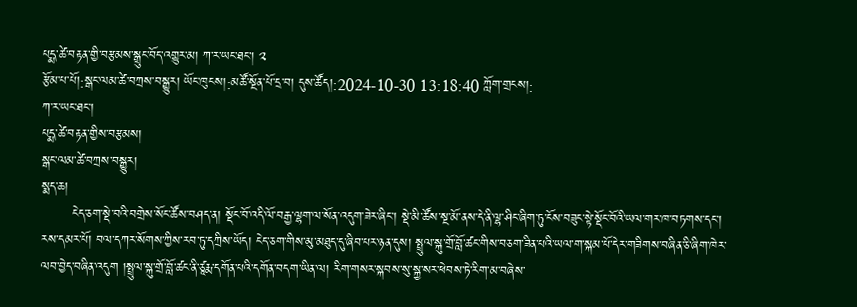པདྨ་ཚེ་བརྟན་གྱི་བརྩམས་སྒྲུང་བོད་འགྱུར་མ། ཀ་ར་ཡང་ཐང་། ༢
རྩོམ་པ་པོ།:སྒང་ལམ་ཚེ་བཀྲས་བསྒྱུར། ཡོང་ཁུངས།:མཚོ་སྔོན་པོ་དྲ་བ། དུས་ཚོད།:2024-10-30 13:18:40 ཀློག་གྲངས།:
ཀ་ར་ཡང་ཐང་།
པདྨ་ཚེ་བརྟན་གྱིས་བརྩམས།
སྒང་ལམ་ཚེ་བཀྲས་བསྒྱུར།
སྨད་ཆ།
       ངེད་ཅག་སྡེ་བའི་བགྲེས་སོང་ཚོས་བཤད་ན། སྡོང་བོ་འདི་ལོ་བརྒྱ་ལྷག་ལ་སོན་འདུག་ཟེར་ཞིང་། སྡེ་མི་ཚོས་སྔ་མོ་ནས་དེ་ནི་ལྷ་ཤིང་ཞིག་ཏུ་ངོས་བཟུང་སྟེ་སྡོང་བོའི་ཡལ་གར་ཁ་བཏགས་དང་། རས་དམར་པོ། བལ་དཀར་སོགས་ཀྱིས་རབ་ཏུ་དཀྲིས་ཡོད། ངེད་ཅག་གིས་མུ་མཐུད་དུ་ཞིབ་པར་ཉན་དུས། སྤྲུལ་སྐུ་གྲོ་བློ་ཚང་གིས་བཅག་ཟིན་པའི་ཡལ་ག་སྐམ་པོ་དེར་གཟིགས་བཞིན་ཅི་ཞིག་ཁེར་ལབ་བྱེད་བཞིན་འདུག །སྤྲུལ་སྐུ་གྲོ་བློ་ཚང་ནི་ཙཱརྨ་དགོན་པའི་དགོན་བདག་ཡིན་ལ། རིག་གསར་སྐབས་སུ་སྐྱ་སར་ཕེབས་ཏེ་རིག་མ་བཞེས་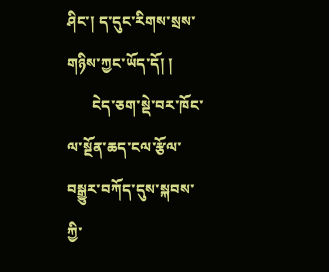ཤིང་། ད་དུང་རིགས་སྲས་གཉིས་ཀྱང་ཡོད་དོ། །
       ངེད་ཅག་སྡེ་བར་ཁོང་ལ་སྔོན་ཆད་ངལ་རྩོལ་བསྒྱུར་བཀོད་དུས་སྐབས་ཀྱི་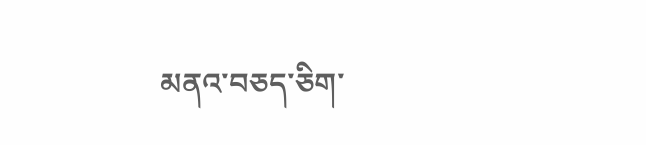མནའ་བཅད་ཅིག་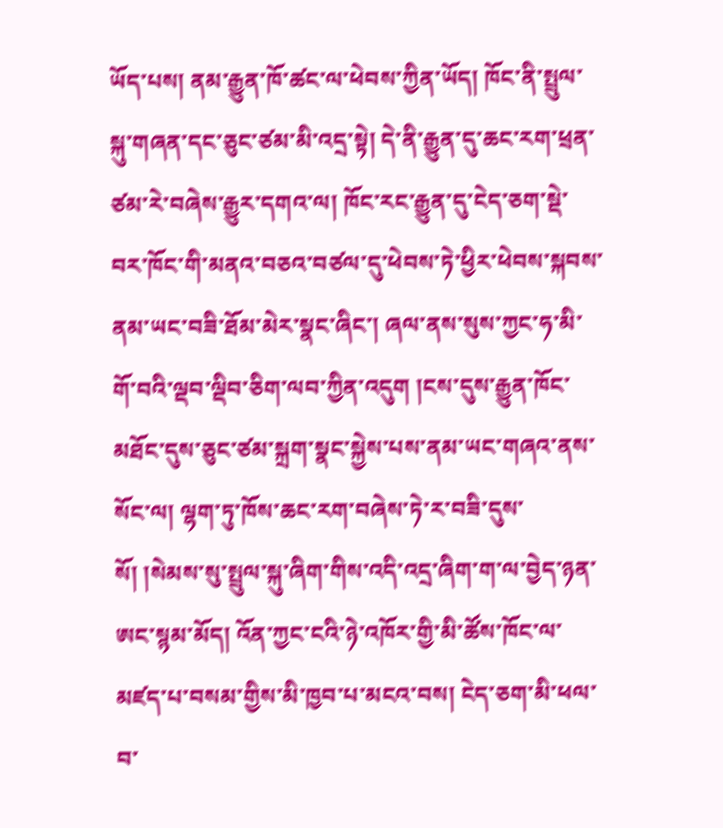ཡོད་པས། ནམ་རྒྱུན་ཁོ་ཚང་ལ་ཕེབས་ཀྱིན་ཡོད། ཁོང་ནི་སྤྲུལ་སྐུ་གཞན་དང་ཅུང་ཙམ་མི་འདྲ་སྟེ། དེ་ནི་རྒྱུན་དུ་ཆང་རག་ཕྲན་ཙམ་རེ་བཞེས་རྒྱུར་དགའ་ལ། ཁོང་རང་རྒྱུན་དུ་ངེད་ཅག་སྡེ་བར་ཁོང་གི་མནའ་བཅའ་བཙལ་དུ་ཕེབས་ཏེ་ཕྱིར་ཕེབས་སྐབས་ནམ་ཡང་བཟི་ཐོམ་མེར་སྣང་ཞིང་། ཞལ་ནས་སུས་ཀྱང་ཧ་མི་གོ་བའི་ལྡབ་ལྡིབ་ཅིག་ལབ་ཀྱིན་འདུག །ངས་དུས་རྒྱུན་ཁོང་མཐོང་དུས་ཅུང་ཙམ་སྐྲག་སྣང་སྐྱེས་པས་ནམ་ཡང་གཞའ་ནས་སོང་ལ། ལྷག་ཏུ་ཁོས་ཆང་རག་བཞེས་ཏེ་ར་བཟི་དུས་སོ། །སེམས་སུ་སྤྲུལ་སྐུ་ཞིག་གིས་འདི་འདྲ་ཞིག་ག་ལ་བྱེད་ཉན་ཨང་སྙམ་མོད། འོན་ཀྱང་ངའི་ཉེ་འཁོར་གྱི་མི་ཚོས་ཁོང་ལ་མཛད་པ་བསམ་གྱིས་མི་ཁྱབ་པ་མངའ་བས། ངེད་ཅག་མི་ཕལ་བ་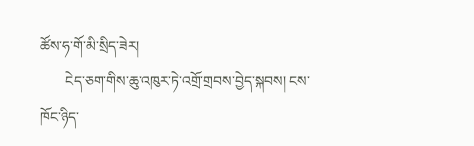ཚོས་ཧ་གོ་མི་སྲིད་ཟེར།
       ངེད་ཅག་གིས་ཆུ་འཁུར་ཏེ་འགྲོ་གྲབས་བྱེད་སྐབས། ངས་ཁོང་ཉིད་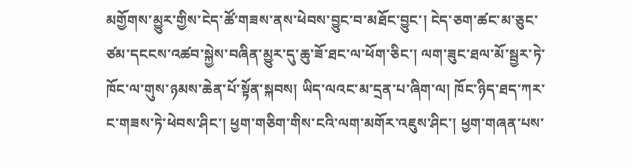མགྱོགས་མྱུར་གྱིས་ངེད་ཚོ་གཟས་ནས་ཕེབས་བྱུང་བ་མཐོང་བྱུང་། ངེད་ཅག་ཚང་མ་ཅུང་ཙམ་དངངས་འཚབ་སྐྱེས་བཞིན་མྱུར་དུ་ཆུ་ཟོ་ཐང་ལ་ཕོག་ཅིང་། ལག་ཟུང་ཐལ་མོ་སྦྱར་ཏེ་ཁོང་ལ་གུས་ཉམས་ཆེན་པོ་སྟོན་སྐབས། ཡིད་ལའང་མ་དྲན་པ་ཞིག་ལ། ཁོང་ཉིད་ཐད་ཀར་ང་གཟས་ཏེ་ཕེབས་ཤིང་། ཕྱག་གཅིག་གིས་ངའི་ལག་མགོར་འཇུས་ཤིང་། ཕྱག་གཞན་པས་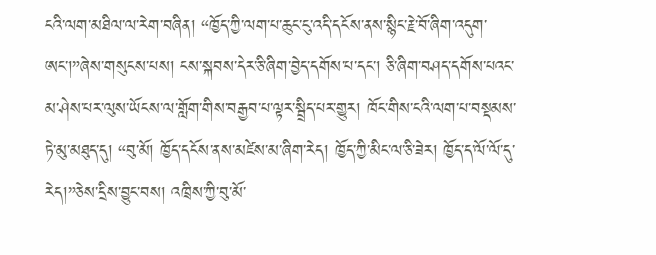ངའི་ལག་མཐིལ་ལ་རེག་བཞིན། “ཁྱོད་ཀྱི་ལག་པ་ཆུང་ངུ་འདི་དངོས་ནས་སྙིང་རྗེ་བོ་ཞིག་འདུག་ཨང་།”ཞེས་གསུངས་པས། ངས་སྐབས་དེར་ཅི་ཞིག་བྱེད་དགོས་པ་དང་། ཅི་ཞིག་བཤད་དགོས་པའང་མ་ཤེས་པར་ལུས་ཡོངས་ལ་གློག་གིས་བརྒྱབ་པ་ལྟར་སྦྲིད་པར་གྱུར། ཁོང་གིས་ངའི་ལག་པ་བསྡམས་ཏེ་མུ་མཐུད་དུ། “བུ་མོ། ཁྱོད་དངོས་ནས་མཛེས་མ་ཞིག་རེད། ཁྱོད་ཀྱི་མིང་ལ་ཅི་ཟེར། ཁྱོད་ད་ལོ་ལོ་དུ་རེད།”ཅེས་དྲིས་བྱུང་བས། འཁྲིས་ཀྱི་བུ་མོ་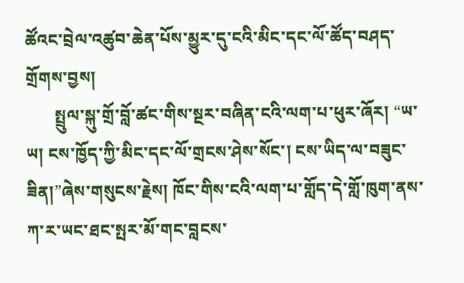ཚོའང་བྲེལ་འཚུབ་ཆེན་པོས་མྱུར་དུ་ངའི་མིང་དང་ལོ་ཚོད་བཤད་གྲོགས་བྱས།
       སྤྲུལ་སྐུ་གྲོ་བློ་ཚང་གིས་སྔར་བཞིན་ངའི་ལག་པ་ཕུར་ཞོར། “ཡ་ཡ། ངས་ཁྱོད་ཀྱི་མིང་དང་ལོ་གྲངས་ཤེས་སོང་། ངས་ཡིད་ལ་བཟུང་ཟིན།”ཞེས་གསུངས་རྗེས། ཁོང་གིས་ངའི་ལག་པ་གློད་དེ་གློ་ཁུག་ནས་ཀ་ར་ཡང་ཐང་སྤར་མོ་གང་བླངས་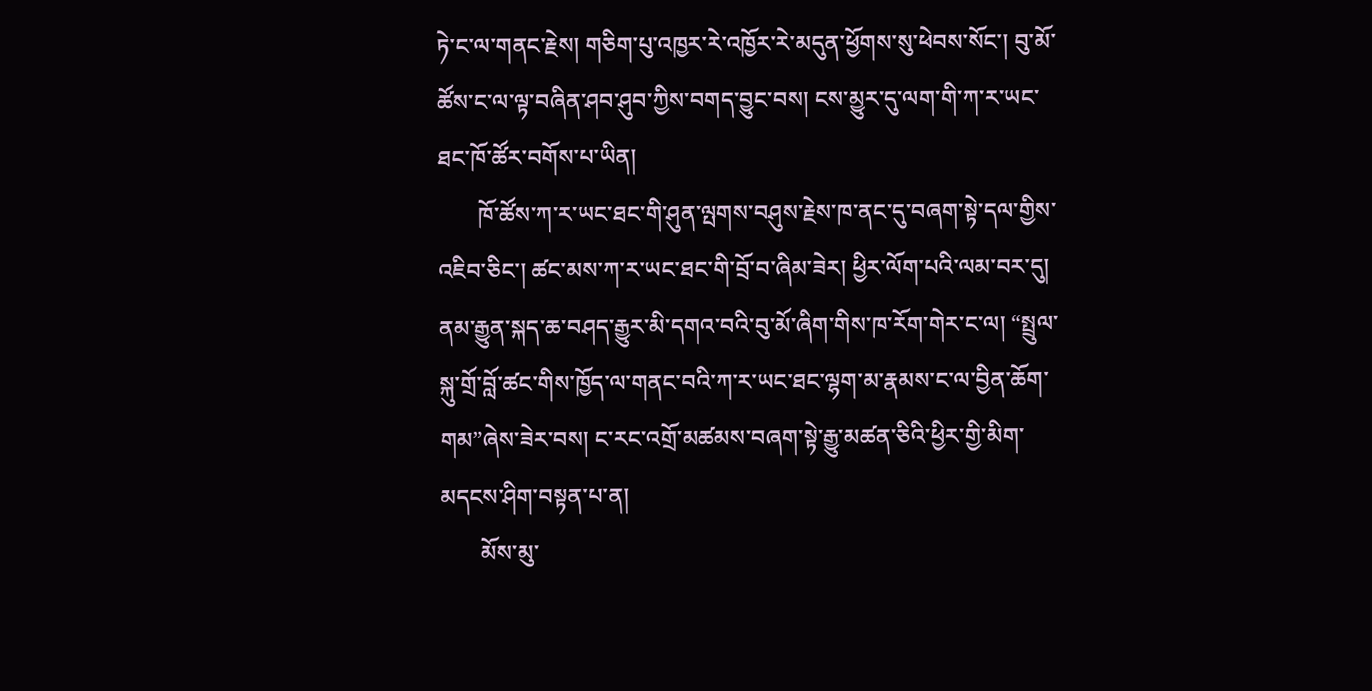ཏེ་ང་ལ་གནང་རྗེས། གཅིག་པུ་འཁྱར་རེ་འཁྱོར་རེ་མདུན་ཕྱོགས་སུ་ཕེབས་སོང་། བུ་མོ་ཚོས་ང་ལ་ལྟ་བཞིན་ཤབ་ཤུབ་ཀྱིས་བགད་བྱུང་བས། ངས་མྱུར་དུ་ལག་གི་ཀ་ར་ཡང་ཐང་ཁོ་ཚོར་བགོས་པ་ཡིན།
       ཁོ་ཚོས་ཀ་ར་ཡང་ཐང་གི་ཤུན་ལྤགས་བཤུས་རྗེས་ཁ་ནང་དུ་བཞག་སྟེ་དལ་གྱིས་འཇིབ་ཅིང་། ཚང་མས་ཀ་ར་ཡང་ཐང་གི་བྲོ་བ་ཞིམ་ཟེར། ཕྱིར་ལོག་པའི་ལམ་བར་དུ། ནམ་རྒྱུན་སྐད་ཆ་བཤད་རྒྱུར་མི་དགའ་བའི་བུ་མོ་ཞིག་གིས་ཁ་རོག་གེར་ང་ལ། “སྤྲུལ་སྐུ་གྲོ་བློ་ཚང་གིས་ཁྱོད་ལ་གནང་བའི་ཀ་ར་ཡང་ཐང་ལྷག་མ་རྣམས་ང་ལ་བྱིན་ཆོག་གམ”ཞེས་ཟེར་བས། ང་རང་འགྲོ་མཚམས་བཞག་སྟེ་རྒྱུ་མཚན་ཅིའི་ཕྱིར་གྱི་མིག་མདངས་ཤིག་བསྟན་པ་ན།
       མོས་མུ་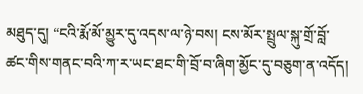མཐུད་དུ། “ངའི་རྨོ་མོ་མྱུར་དུ་འདས་ལ་ཉེ་བས། ངས་མོར་སྤྲུལ་སྐུ་གྲོ་བློ་ཚང་གིས་གནང་བའི་ཀ་ར་ཡང་ཐང་གི་བྲོ་བ་ཞིག་མྱོང་དུ་བཅུག་ན་འདོད།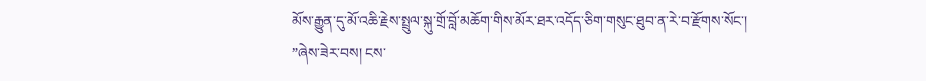མོས་རྒྱུན་དུ་མོ་འཆི་རྗེས་སྤྲུལ་སྐུ་གྲོ་བློ་མཆོག་གིས་མོར་ཐར་འདོད་ཅིག་གསུང་ཐུབ་ན་རེ་བ་རྫོགས་སོང་། ”ཞེས་ཟེར་བས། ངས་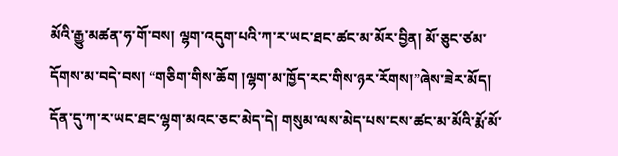མོའི་རྒྱུ་མཚན་ཧ་གོ་བས། ལྷག་འདུག་པའི་ཀ་ར་ཡང་ཐང་ཚང་མ་མོར་བྱིན། མོ་ཅུང་ཙམ་དོགས་མ་བདེ་བས། “གཅིག་གིས་ཆོག །ལྷག་མ་ཁྱོད་རང་གིས་ཉར་རོགས།”ཞེས་ཟེར་མོད། དོན་དུ་ཀ་ར་ཡང་ཐང་ལྷག་མའང་ཅང་མེད་དེ། གསུམ་ལས་མེད་པས་ངས་ཚང་མ་མོའི་རྨོ་མོ་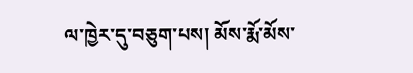ལ་ཁྱེར་དུ་བཅུག་པས། མོས་རྨོ་མོས་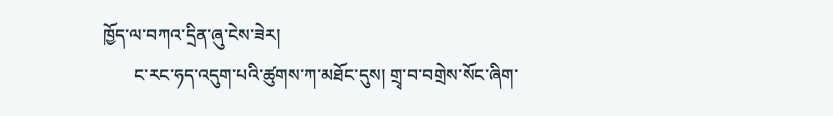ཁྱོད་ལ་བཀའ་དྲིན་ཞུ་ངེས་ཟེར།
       ང་རང་ཧད་འདུག་པའི་ཚུགས་ཀ་མཐོང་དུས། གྲྭ་བ་བགྲེས་སོང་ཞིག་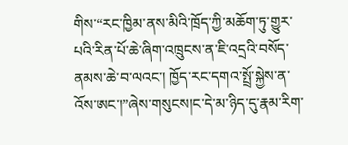གིས་“རང་ཁྱིམ་ནས་མིའི་ཁྲོད་ཀྱི་མཆོག་ཏུ་གྱུར་པའི་རིན་པོ་ཆེ་ཞིག་འཁྲུངས་ན་ཇི་འདྲའི་བསོད་ནམས་ཆེ་བ་ལའང་། ཁྱོད་རང་དགའ་སྤྲོ་སྐྱེས་ན་འོས་ཨང་།”ཞེས་གསུངས།ང་དེ་མ་ཉིད་དུ་རྣམ་རིག་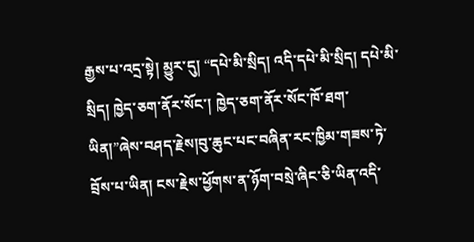རྒྱས་པ་འདྲ་སྟེ། མྱུར་དུ། “དཔེ་མི་སྲིད། འདི་དཔེ་མི་སྲིད། དཔེ་མི་སྲིད། ཁྱེད་ཅག་ནོར་སོང་། ཁྱེད་ཅག་ནོར་སོང་ཁོ་ཐག་ཡིན།”ཞེས་བཤད་རྗེས།བུ་ཆུང་པང་བཞིན་རང་ཁྱིམ་གཟས་ཏེ་བྲོས་པ་ཡིན། ངས་རྗེས་ཕྱོགས་ན་ཉོག་བསྲེ་ཞིང་ཅི་ཡིན་འདི་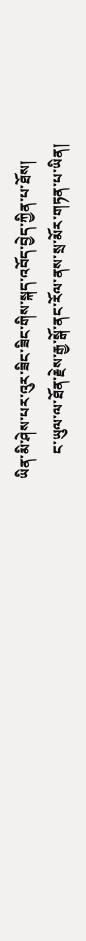ཡིན་མི་ཤེས་པར་འུར་ཟིང་ཟིང་གིས་སྐད་འབོད་བྱེད་ཀྱིན་པ་ཐོས།
       ང་ཡུལ་ལ་ཐོན་རྗེས་རྒྱ་སྒོ་ནང་རོལ་ནས་སྲ་མོར་གཏན་པ་ཡིན།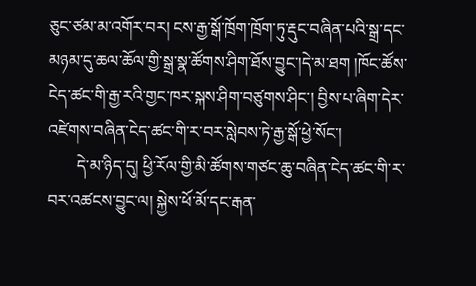ཅུང་ཙམ་མ་འགོར་བར། ངས་རྒྱ་སྒོ་ཁྲོག་ཁྲོག་ཏུ་རྡུང་བཞིན་པའི་སྒྲ་དང་མཉམ་དུ་ཆལ་ཆོལ་གྱི་སྒྲ་སྣ་ཚོགས་ཤིག་ཐོས་བྱུང་།དེ་མ་ཐག །ཁོང་ཚོས་ངེད་ཚང་གི་རྒྱ་རའི་གྱང་ཁར་སྐས་ཤིག་བཙུགས་ཤིང་། བྱིས་པ་ཞིག་དེར་འཛེགས་བཞིན་ངེད་ཚང་གི་ར་བར་སླེབས་ཏེ་རྒྱ་སྒོ་ཕྱེ་སོང་།
       དེ་མ་ཉིད་དུ། ཕྱི་རོལ་གྱི་མི་ཚོགས་གཙང་ཆུ་བཞིན་ངེད་ཚང་གི་ར་བར་འཚངས་བྱུང་ལ། སྐྱེས་ཕོ་མོ་དང་རྒན་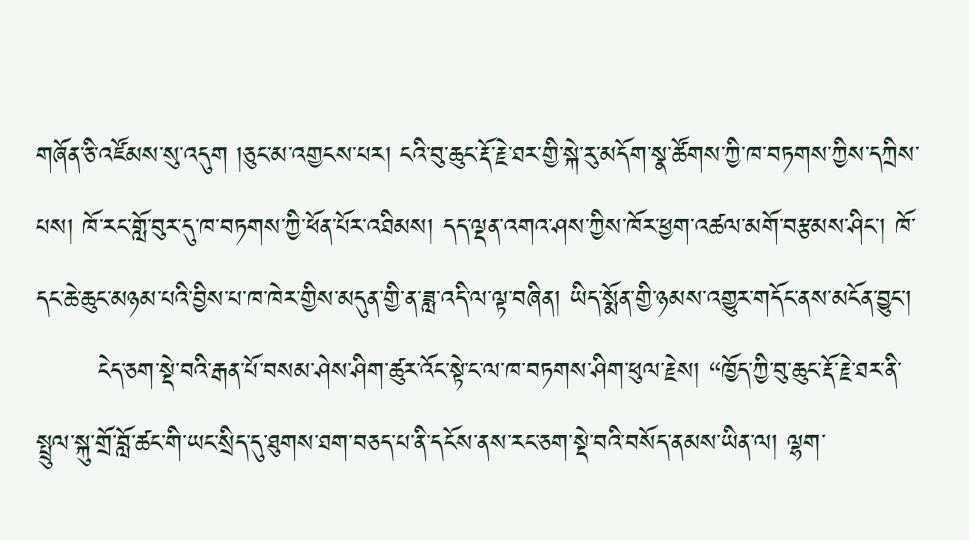གཞོན་ཅི་འཛོམས་སུ་འདུག །ཅུང་མ་འགྱངས་པར། ངའི་བུ་ཆུང་རྡོ་རྗེ་ཐར་གྱི་སྐེ་རུ་མདོག་སྣ་ཚོགས་ཀྱི་ཁ་བཏགས་ཀྱིས་དཀྲིས་པས། ཁོ་རང་གློ་བུར་དུ་ཁ་བཏགས་ཀྱི་ཕོན་པོར་འཐིམས། དད་ལྡན་འགའ་ཤས་ཀྱིས་ཁོར་ཕྱག་འཚལ་མགོ་བརྩམས་ཤིང་། ཁོ་དང་ཆེ་ཆུང་མཉམ་པའི་བྱིས་པ་ཁ་ཁེར་གྱིས་མདུན་གྱི་ན་ཟླ་འདི་ལ་ལྟ་བཞིན། ཡིད་སྨོན་གྱི་ཉམས་འགྱུར་གདོང་ནས་མངོན་བྱུང་།
       ངེད་ཅག་སྡེ་བའི་རྒན་པོ་བསམ་ཤེས་ཤིག་ཚུར་འོང་སྟེ་ང་ལ་ཁ་བཏགས་ཤིག་ཕུལ་རྗེས། “ཁྱོད་ཀྱི་བུ་ཆུང་རྡོ་རྗེ་ཐར་ནི་སྤྲུལ་སྐུ་གྲོ་བློ་ཚང་གི་ཡང་སྲིད་དུ་ཐུགས་ཐག་བཅད་པ་ནི་དངོས་ནས་རང་ཅག་སྡེ་བའི་བསོད་ནམས་ཡིན་ལ། ལྷག་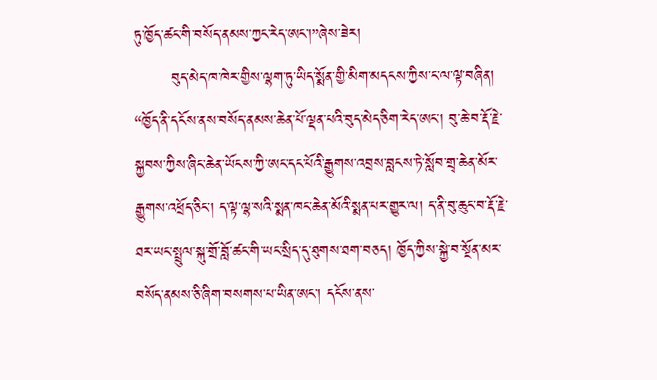ཏུ་ཁྱོད་ཚང་གི་བསོད་ནམས་ཀྱང་རེད་ཨང་།”ཞེས་ཟེར།
       བུད་མེད་ཁ་ཁེར་གྱིས་ལྷག་ཏུ་ཡིད་སྨོན་གྱི་མིག་མདངས་ཀྱིས་ང་ལ་ལྟ་བཞིན། “ཁྱོད་ནི་དངོས་ནས་བསོད་ནམས་ཆེན་པོ་ལྡན་པའི་བུད་མེད་ཅིག་རེད་ཨང་། བུ་ཆེ་བ་རྡོ་རྗེ་སྐྱབས་ཀྱིས་ཞིང་ཆེན་ཡོངས་ཀྱི་ཨང་དང་པོའི་རྒྱུགས་འབྲས་བླངས་ཏེ་སློབ་གྲྭ་ཆེན་མོར་རྒྱུགས་འཕྲོད་ཅིང་། ད་ལྟ་ལྷ་སའི་སྨན་ཁང་ཆེན་མོའི་སྨན་པར་གྱུར་ལ། ད་ནི་བུ་ཆུང་བ་རྡོ་རྗེ་ཐར་ཡང་སྤྲུལ་སྐུ་གྲོ་བློ་ཚང་གི་ཡང་སྲིད་དུ་ཐུགས་ཐག་བཅད། ཁྱོད་ཀྱིས་སྐྱེ་བ་སྔོན་མར་བསོད་ནམས་ཅི་ཞིག་བསགས་པ་ཡིན་ཨང་། དངོས་ནས་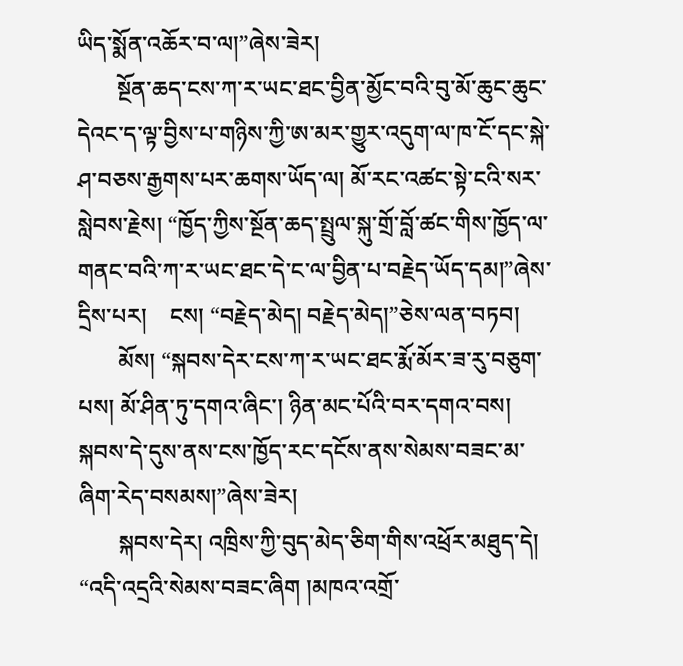ཡིད་སྨོན་འཆོར་བ་ལ།”ཞེས་ཟེར།
       སྔོན་ཆད་ངས་ཀ་ར་ཡང་ཐང་བྱིན་མྱོང་བའི་བུ་མོ་ཆུང་ཆུང་དེའང་ད་ལྟ་བྱིས་པ་གཉིས་ཀྱི་ཨ་མར་གྱུར་འདུག་ལ་ཁ་ངོ་དང་སྐེ་ཤ་བཅས་རྒྱགས་པར་ཆགས་ཡོད་ལ། མོ་རང་འཚང་སྟེ་ངའི་སར་སླེབས་རྗེས། “ཁྱོད་ཀྱིས་སྔོན་ཆད་སྤྲུལ་སྐུ་གྲོ་བློ་ཚང་གིས་ཁྱོད་ལ་གནང་བའི་ཀ་ར་ཡང་ཐང་དེ་ང་ལ་བྱིན་པ་བརྗེད་ཡོད་དམ།”ཞེས་དྲིས་པར།    ངས། “བརྗེད་མེད། བརྗེད་མེད།”ཅེས་ལན་བཏབ།
       མོས། “སྐབས་དེར་ངས་ཀ་ར་ཡང་ཐང་རྨོ་མོར་ཟ་རུ་བཅུག་པས། མོ་ཤིན་ཏུ་དགའ་ཞིང་། ཉིན་མང་པོའི་བར་དགའ་བས། སྐབས་དེ་དུས་ནས་ངས་ཁྱོད་རང་དངོས་ནས་སེམས་བཟང་མ་ཞིག་རེད་བསམས།”ཞེས་ཟེར།
       སྐབས་དེར། འཁྲིས་ཀྱི་བུད་མེད་ཅིག་གིས་འཕྲོར་མཐུད་དེ། “འདི་འདྲའི་སེམས་བཟང་ཞིག །མཁའ་འགྲོ་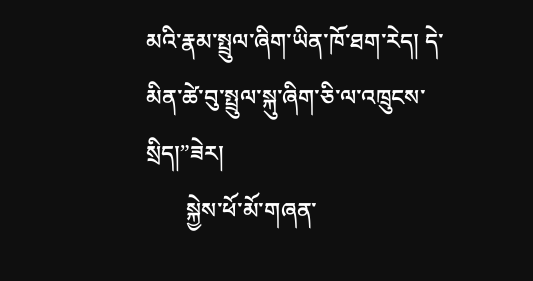མའི་རྣམ་སྤྲུལ་ཞིག་ཡིན་ཁོ་ཐག་རེད། དེ་མིན་ཚེ་བུ་སྤྲུལ་སྐུ་ཞིག་ཅི་ལ་འཁྲུངས་སྲིད།”ཟེར།
       སྐྱེས་ཕོ་མོ་གཞན་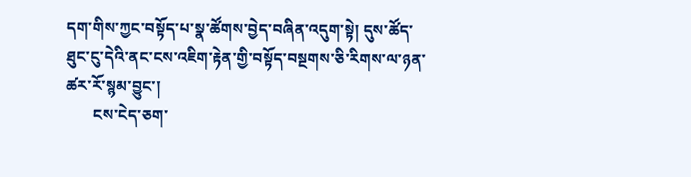དག་གིས་ཀྱང་བསྟོད་པ་སྣ་ཚོགས་བྱེད་བཞིན་འདུག་སྟེ། དུས་ཚོད་ཐུང་ངུ་དེའི་ནང་ངས་འཇིག་རྟེན་གྱི་བསྟོད་བསྔགས་ཅི་རིགས་ལ་ཉན་ཚར་རོ་སྙམ་བྱུང་།
       ངས་ངེད་ཅག་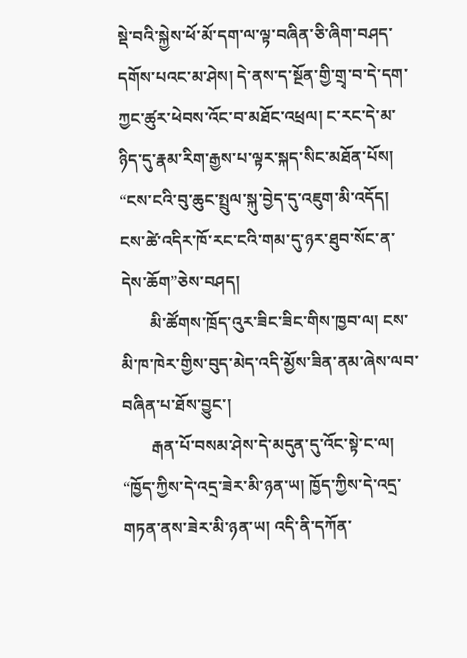སྡེ་བའི་སྐྱེས་ཕོ་མོ་དག་ལ་ལྟ་བཞིན་ཅི་ཞིག་བཤད་དགོས་པའང་མ་ཤེས། དེ་ནས་ད་སྔོན་གྱི་གྲྭ་བ་དེ་དག་ཀྱང་ཚུར་ཕེབས་འོང་བ་མཐོང་འཕྲལ། ང་རང་དེ་མ་ཉིད་དུ་རྣམ་རིག་རྒྱས་པ་ལྟར་སྐད་སིང་མཐོན་པོས། “ངས་ངའི་བུ་ཆུང་སྤྲུལ་སྐུ་བྱེད་དུ་འཇུག་མི་འདོད། ངས་ཚེ་འདིར་ཁོ་རང་ངའི་གམ་དུ་ཉར་ཐུབ་སོང་ན་དེས་ཆོག”ཅེས་བཤད།
       མི་ཚོགས་ཁྲོད་འུར་ཟིང་ཟིང་གིས་ཁྱབ་ལ། ངས་མི་ཁ་ཁེར་གྱིས་བུད་མེད་འདི་མྱོས་ཟིན་ནམ་ཞེས་ལབ་བཞིན་པ་ཐོས་བྱུང་།
       རྒན་པོ་བསམ་ཤེས་དེ་མདུན་དུ་འོང་སྟེ་ང་ལ། “ཁྱོད་ཀྱིས་དེ་འདྲ་ཟེར་མི་ཉན་ཡ། ཁྱོད་ཀྱིས་དེ་འདྲ་གཏན་ནས་ཟེར་མི་ཉན་ཡ། འདི་ནི་དཀོན་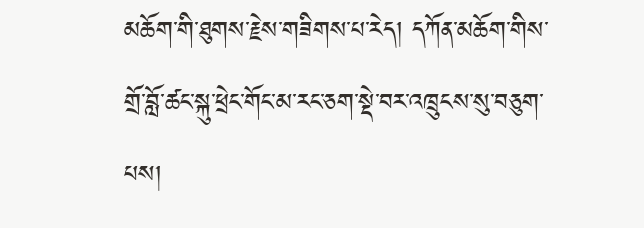མཆོག་གི་ཐུགས་རྗེས་གཟིགས་པ་རེད། དཀོན་མཆོག་གིས་གྲོ་བློ་ཚང་སྐུ་ཕྲེང་གོང་མ་རང་ཅག་སྡེ་བར་འཁྲུངས་སུ་བཅུག་པས།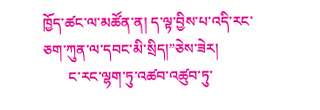ཁྱོད་ཚང་ལ་མཚོན་ན། ད་ལྟ་བྱིས་པ་འདི་རང་ཅག་ཀུན་ལ་དབང་མི་སྲིད།”ཅེས་ཟེར།
       ང་རང་ལྷག་ཏུ་འཚབ་འཚུབ་ཏུ་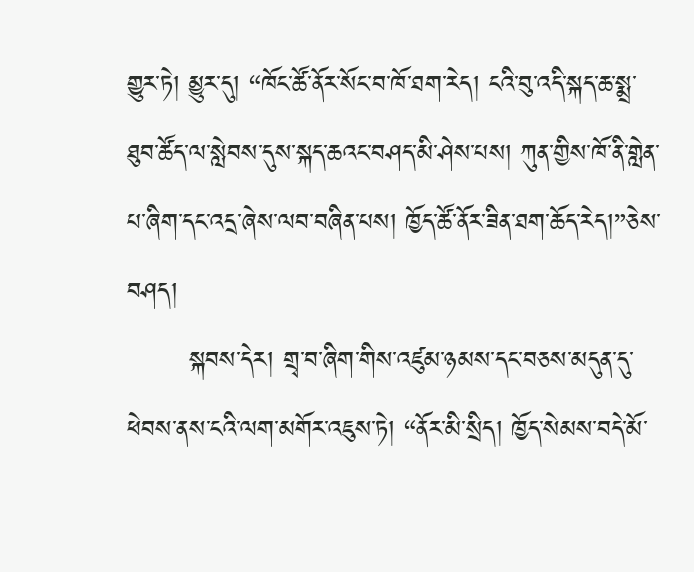གྱུར་ཏེ། མྱུར་དུ། “ཁོང་ཚོ་ནོར་སོང་བ་ཁོ་ཐག་རེད། ངའི་བུ་འདི་སྐད་ཆ་སྨྲ་ཐུབ་ཚོད་ལ་སླེབས་དུས་སྐད་ཆའང་བཤད་མི་ཤེས་པས། ཀུན་གྱིས་ཁོ་ནི་གླེན་པ་ཞིག་དང་འདྲ་ཞེས་ལབ་བཞིན་པས། ཁྱོད་ཚོ་ནོར་ཟིན་ཐག་ཆོད་རེད།”ཅེས་བཤད།
       སྐབས་དེར། གྲྭ་བ་ཞིག་གིས་འཛུམ་ཉམས་དང་བཅས་མདུན་དུ་ཕེབས་ནས་ངའི་ལག་མགོར་འཇུས་ཏེ། “ནོར་མི་སྲིད། ཁྱོད་སེམས་བདེ་མོ་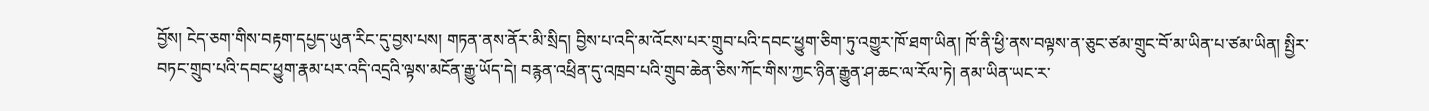བྱོས། ངེད་ཅག་གིས་བརྟག་དཔྱད་ཡུན་རིང་དུ་བྱས་པས། གཏན་ནས་ནོར་མི་སྲིད། བྱིས་པ་འདི་མ་འོངས་པར་གྲུབ་པའི་དབང་ཕྱུག་ཅིག་ཏུ་འགྱུར་ཁོ་ཐག་ཡིན། ཁོ་ནི་ཕྱི་ནས་བལྟས་ན་ཅུང་ཙམ་གྲུང་བོ་མ་ཡིན་པ་ཙམ་ཡིན། སྤྱིར་བཏང་གྲུབ་པའི་དབང་ཕྱུག་རྣམ་པར་འདི་འདྲའི་ལྟས་མངོན་རྒྱུ་ཡོད་དེ། བརྙན་འཕྲིན་དུ་འཁྲབ་པའི་གྲུབ་ཆེན་ཅིས་ཀོང་གིས་ཀྱང་ཉིན་རྒྱུན་ཤ་ཆང་ལ་རོལ་ཏེ། ནམ་ཡིན་ཡང་ར་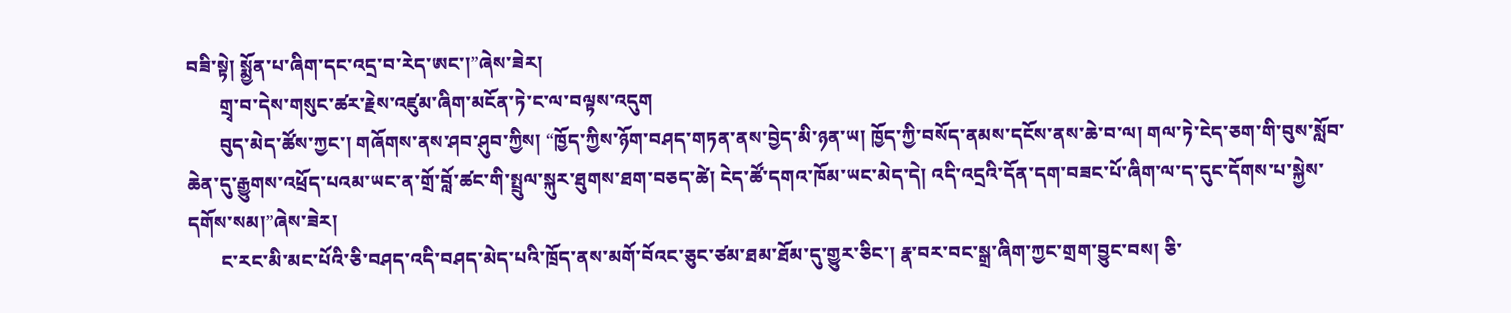བཟི་སྟེ། སྨྱོན་པ་ཞིག་དང་འདྲ་བ་རེད་ཨང་།”ཞེས་ཟེར།
       གྲྭ་བ་དེས་གསུང་ཚར་རྗེས་འཛུམ་ཞིག་མངོན་ཏེ་ང་ལ་བལྟས་འདུག
       བུད་མེད་ཚོས་ཀྱང་། གཞོགས་ནས་ཤབ་ཤུབ་ཀྱིས། “ཁྱོད་ཀྱིས་ཉོག་བཤད་གཏན་ནས་བྱེད་མི་ཉན་ཡ། ཁྱོད་ཀྱི་བསོད་ནམས་དངོས་ནས་ཆེ་བ་ལ། གལ་ཏེ་ངེད་ཅག་གི་བུས་སློབ་ཆེན་དུ་རྒྱུགས་འཕྲོད་པའམ་ཡང་ན་གྲོ་བློ་ཚང་གི་སྤྲུལ་སྐུར་ཐུགས་ཐག་བཅད་ཚེ། ངེད་ཚོ་དགའ་ཁོམ་ཡང་མེད་དེ། འདི་འདྲའི་དོན་དག་བཟང་པོ་ཞིག་ལ་ད་དུང་དོགས་པ་སྐྱེས་དགོས་སམ།”ཞེས་ཟེར།
       ང་རང་མི་མང་པོའི་ཅི་བཤད་འདི་བཤད་མེད་པའི་ཁྲོད་ནས་མགོ་བོའང་ཅུང་ཙམ་ཐམ་ཐོམ་དུ་གྱུར་ཅིང་། རྣ་བར་བང་སྒྲ་ཞིག་ཀྱང་གྲག་བྱུང་བས། ཅི་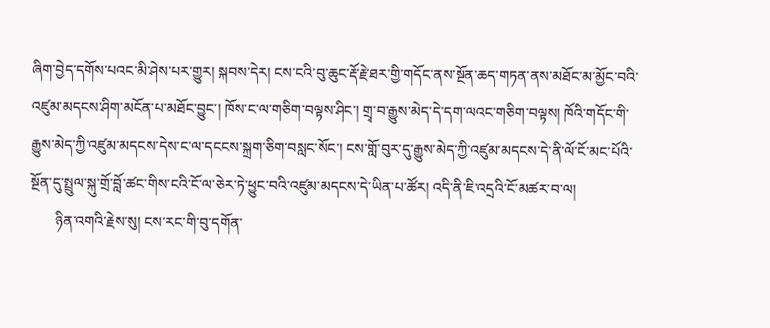ཞིག་བྱེད་དགོས་པའང་མི་ཤེས་པར་གྱུར། སྐབས་དེར། ངས་ངའི་བུ་ཆུང་རྡོ་རྗེ་ཐར་གྱི་གདོང་ནས་སྔོན་ཆད་གཏན་ནས་མཐོང་མ་མྱོང་བའི་འཛུམ་མདངས་ཤིག་མངོན་པ་མཐོང་བྱུང་། ཁོས་ང་ལ་གཅིག་བལྟས་ཤིང་། གྲྭ་བ་རྒྱུས་མེད་དེ་དག་ལའང་གཅིག་བལྟས། ཁོའི་གདོང་གི་རྒྱུས་མེད་ཀྱི་འཛུམ་མདངས་དེས་ང་ལ་དངངས་སྐྲག་ཅིག་བསླང་སོང་། ངས་གློ་བུར་དུ་རྒྱུས་མེད་ཀྱི་འཛུམ་མདངས་དེ་ནི་ལོ་ངོ་མང་པོའི་སྔོན་དུ་སྤྲུལ་སྐུ་གྲོ་བློ་ཚང་གིས་ངའི་ངོ་ལ་ཅེར་ཏེ་ཕྱུང་བའི་འཛུམ་མདངས་དེ་ཡིན་པ་ཚོར། འདི་ནི་ཇི་འདྲའི་ངོ་མཚར་བ་ལ།
       ཉིན་འགའི་རྗེས་སུ། ངས་རང་གི་བུ་དགོན་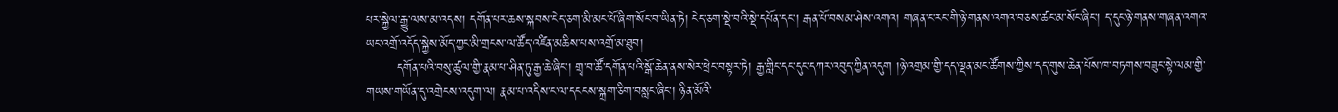པར་སྐྱེལ་རྒྱུ་ལས་མ་འདས། དགོན་པར་ཆས་སྐབས་ངེད་ཅག་མི་མང་པོ་ཞིག་སོང་བ་ཡིན་ཏེ། ངེད་ཅག་སྡེ་བའི་སྡེ་དཔོན་དང་། རྒན་པོ་བསམ་ཤེས་འགའ། གཞན་ང་རང་གི་ཉེ་གནས་འགའ་བཅས་ཚང་མ་སོང་ཞིང་། ད་དུང་ཉེ་གནས་གཞན་འགའ་ཡང་འགྲོ་འདོད་སྐྱེས་མོད་ཀྱང་མི་གྲངས་ལ་ཚོད་འཛིན་མཆིས་པས་འགྲོ་མ་ཐུབ།
       དགོན་པའི་བསུ་ཚུལ་གྱི་རྣམ་པ་ཤིན་ཏུ་རྒྱ་ཆེ་ཞིང་། གྲྭ་བ་ཚོ་དགོན་པའི་སྒོ་ཆེན་ནས་སེར་ཕྲེང་བསྟར་ཏེ། རྒྱ་གླིང་དང་དུང་དཀར་འབུད་ཀྱིན་འདུག །ཉེ་འགྲམ་གྱི་དད་ལྡན་མང་ཚོགས་ཀྱིས་དད་གུས་ཆེན་པོས་ཁ་བཏགས་བཟུང་སྟེ་ལམ་གྱི་གཡས་གཡོན་དུ་འགྲེངས་འདུག་ལ། རྣམ་པ་འདིས་ང་ལ་དངངས་སྐྲག་ཅིག་བསླང་ཞིང་། ཉིན་མོའི་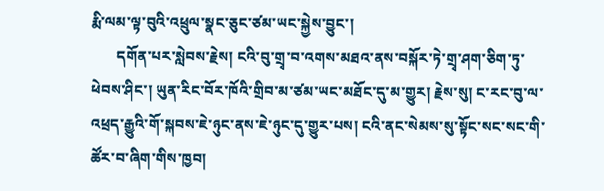རྨི་ལམ་ལྟ་བུའི་འཕྲུལ་སྣང་ཅུང་ཙམ་ཡང་སྐྱེས་བྱུང་།
       དགོན་པར་སླེབས་རྗེས། ངའི་བུ་གྲྭ་བ་འགས་མཐའ་ནས་བསྐོར་ཏེ་གྲྭ་ཤག་ཅིག་ཏུ་ཕེབས་ཤིང་། ཡུན་རིང་བོར་ཁོའི་གྲིབ་མ་ཙམ་ཡང་མཐོང་དུ་མ་གྱུར། རྗེས་སུ། ང་རང་བུ་ལ་འཕྲད་རྒྱུའི་གོ་སྐབས་ཇེ་ཉུང་ནས་ཇེ་ཉུང་དུ་གྱུར་པས། ངའི་ནང་སེམས་སུ་སྟོང་སང་སང་གི་ཚོར་བ་ཞིག་གིས་ཁྱབ།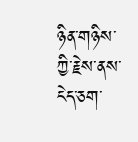ཉིན་གཉིས་ཀྱི་རྗེས་ནས་ངེད་ཅག་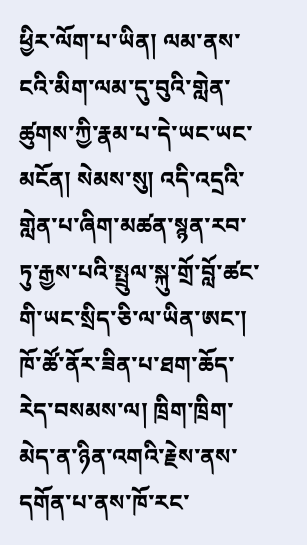ཕྱིར་ལོག་པ་ཡིན། ལམ་ནས་ངའི་མིག་ལམ་དུ་བུའི་གླེན་ཚུགས་ཀྱི་རྣམ་པ་དེ་ཡང་ཡང་མངོན། སེམས་སུ། འདི་འདྲའི་གླེན་པ་ཞིག་མཚན་སྙན་རབ་ཏུ་རྒྱས་པའི་སྤྲུལ་སྐུ་གྲོ་བློ་ཚང་གི་ཡང་སྲིད་ཅི་ལ་ཡིན་ཨང་། ཁོ་ཚོ་ནོར་ཟིན་པ་ཐག་ཆོད་རེད་བསམས་ལ། ཁྲིག་ཁྲིག་མེད་ན་ཉིན་འགའི་རྗེས་ནས་དགོན་པ་ནས་ཁོ་རང་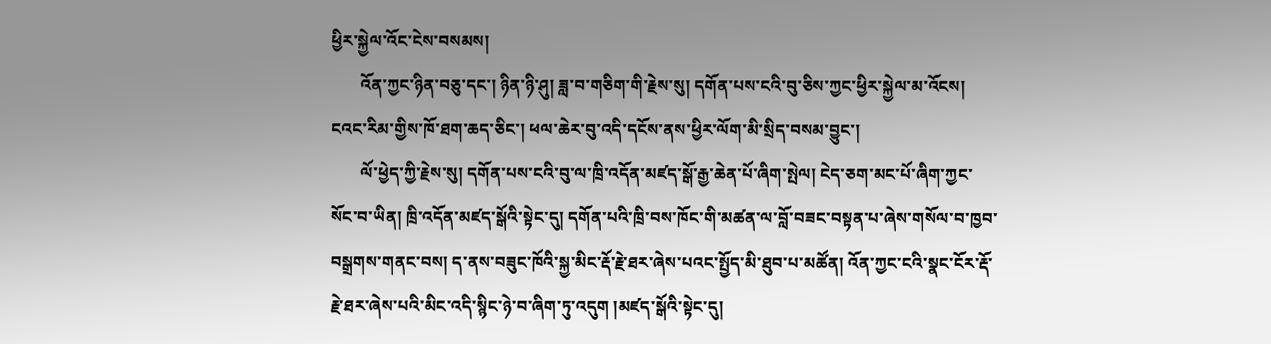ཕྱིར་སྐྱེལ་འོང་ངེས་བསམས།
       འོན་ཀྱང་ཉིན་བཅུ་དང་། ཉིན་ཉི་ཤུ། ཟླ་བ་གཅིག་གི་རྗེས་སུ། དགོན་པས་ངའི་བུ་ཅིས་ཀྱང་ཕྱིར་སྐྱེལ་མ་འོངས། ངའང་རིམ་གྱིས་ཁོ་ཐག་ཆད་ཅིང་། ཕལ་ཆེར་བུ་འདི་དངོས་ནས་ཕྱིར་ལོག་མི་སྲིད་བསམ་བྱུང་།
       ལོ་ཕྱེད་ཀྱི་རྗེས་སུ། དགོན་པས་ངའི་བུ་ལ་ཁྲི་འདོན་མཛད་སྒོ་རྒྱ་ཆེན་པོ་ཞིག་སྤེལ། ངེད་ཅག་མང་པོ་ཞིག་ཀྱང་སོང་བ་ཡིན། ཁྲི་འདོན་མཛད་སྒོའི་སྟེང་དུ། དགོན་པའི་ཁྲི་བས་ཁོང་གི་མཚན་ལ་བློ་བཟང་བསྟན་པ་ཞེས་གསོལ་བ་ཁྱབ་བསྒྲགས་གནང་བས། ད་ནས་བཟུང་ཁོའི་སྐྱ་མིང་རྡོ་རྗེ་ཐར་ཞེས་པའང་སྤྱོད་མི་ཐུབ་པ་མཚོན། འོན་ཀྱང་ངའི་སྣང་ངོར་རྡོ་རྗེ་ཐར་ཞེས་པའི་མིང་འདི་སྙིང་ཉེ་བ་ཞིག་ཏུ་འདུག །མཛད་སྒོའི་སྟེང་དུ།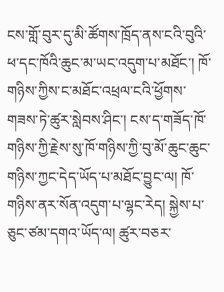ངས་གློ་བུར་དུ་མི་ཚོགས་ཁྲོད་ནས་ངའི་བུའི་ཕ་དང་ཁོའི་ཆུང་མ་ཡང་འདུག་པ་མཐོང་། ཁོ་གཉིས་ཀྱིས་ང་མཐོང་འཕྲལ་ངའི་ཕྱོགས་གཟས་ཏེ་ཚུར་སླེབས་ཤིང་། ངས་ད་གཟོད་ཁོ་གཉིས་ཀྱི་རྗེས་སུ་ཁོ་གཉིས་ཀྱི་བུ་མོ་ཆུང་ཆུང་གཉིས་ཀྱང་དེད་ཡོད་པ་མཐོང་བྱུང་ལ། ཁོ་གཉིས་ནར་སོན་འདུག་པ་ལྷང་རེད། སྐྱེས་པ་ཅུང་ཙམ་དགའ་ཡོད་ལ། ཚུར་བཅར་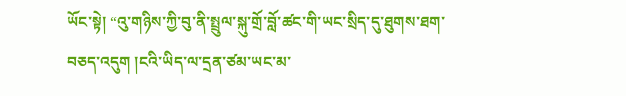ཡོང་སྟེ། “འུ་གཉིས་ཀྱི་བུ་ནི་སྤྲུལ་སྐུ་གྲོ་བློ་ཚང་གི་ཡང་སྲིད་དུ་ཐུགས་ཐག་བཅད་འདུག །ངའི་ཡིད་ལ་དྲན་ཙམ་ཡང་མ་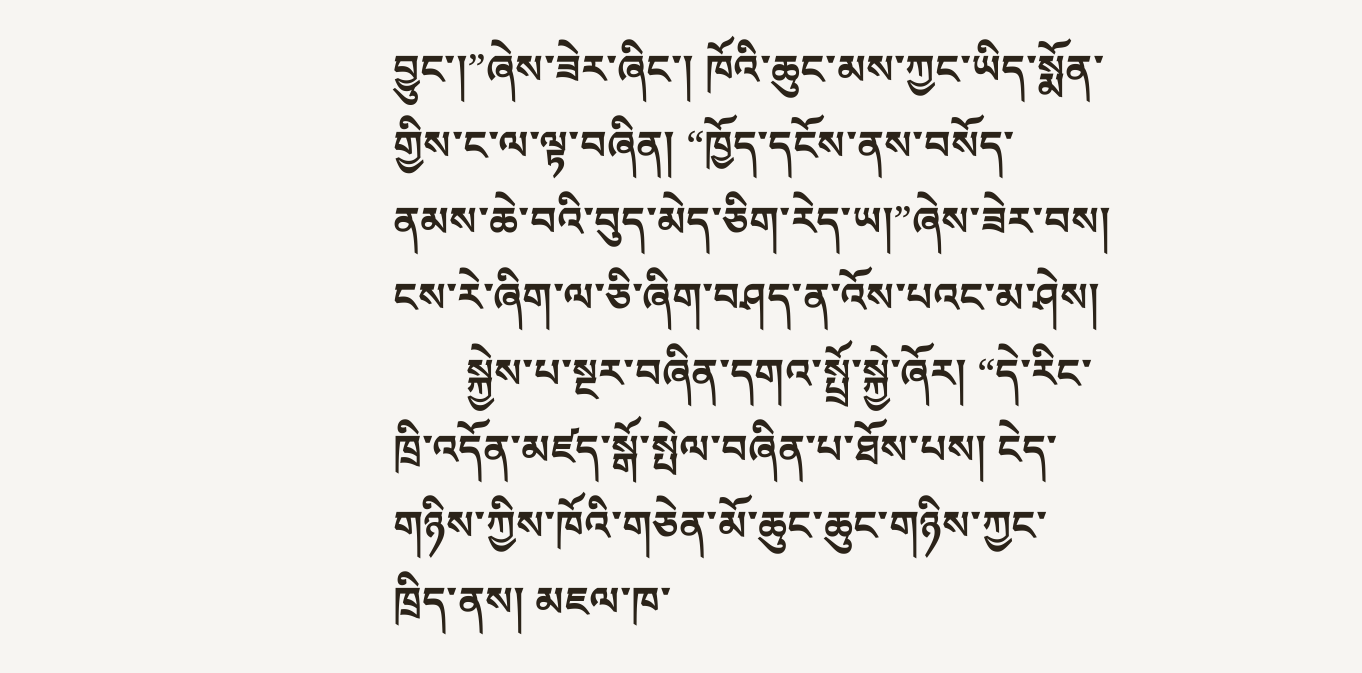བྱུང་།”ཞེས་ཟེར་ཞིང་། ཁོའི་ཆུང་མས་ཀྱང་ཡིད་སྨོན་གྱིས་ང་ལ་ལྟ་བཞིན། “ཁྱོད་དངོས་ནས་བསོད་ནམས་ཆེ་བའི་བུད་མེད་ཅིག་རེད་ཡ།”ཞེས་ཟེར་བས། ངས་རེ་ཞིག་ལ་ཅི་ཞིག་བཤད་ན་འོས་པའང་མ་ཤེས།
       སྐྱེས་པ་སྔར་བཞིན་དགའ་སྤྲོ་སྐྱེ་ཞོར། “དེ་རིང་ཁྲི་འདོན་མཛད་སྒོ་སྤེལ་བཞིན་པ་ཐོས་པས། ངེད་གཉིས་ཀྱིས་ཁོའི་གཅེན་མོ་ཆུང་ཆུང་གཉིས་ཀྱང་ཁྲིད་ནས། མཇལ་ཁ་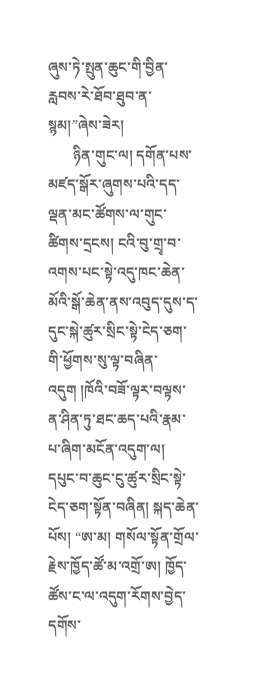ཞུས་ཏེ་སྤུན་ཆུང་གི་བྱིན་རླབས་རེ་ཐོབ་ཐུབ་ན་སྙམ།”ཞེས་ཟེར།
       ཉིན་གུང་ལ། དགོན་པས་མཛད་སྒོར་ཞུགས་པའི་དད་ལྡན་མང་ཚོགས་ལ་གུང་ཚིགས་དྲངས། ངའི་བུ་གྲྭ་བ་འགས་པང་སྟེ་འདུ་ཁང་ཆེན་མོའི་སྒོ་ཆེན་ནས་འབུད་དུས་ད་དུང་སྐེ་ཚུར་སྲིང་སྟེ་ངེད་ཅག་གི་ཕྱོགས་སུ་ལྟ་བཞིན་འདུག །ཁོའི་བཟོ་ལྟར་བལྟས་ན་ཤིན་ཏུ་ཐང་ཆད་པའི་རྣམ་པ་ཞིག་མངོན་འདུག་ལ། དཔུང་བ་ཆུང་ངུ་ཚུར་སྲིང་སྟེ་ངེད་ཅག་སྟོན་བཞིན། སྐད་ཆེན་པོས། “ཨ་མ། གསོལ་སྟོན་གྲོལ་རྗེས་ཁྱོད་ཚོ་མ་འགྲོ་ཨ། ཁྱོད་ཚོས་ང་ལ་འདུག་རོགས་བྱེད་དགོས་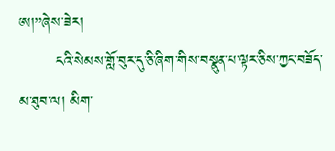ཨ།”ཞེས་ཟེར།
       ངའི་སེམས་གློ་བུར་དུ་ཅི་ཞིག་གིས་བསྣུན་པ་ལྟར་ཅིས་ཀྱང་བཟོད་མ་ཐུབ་ལ། མིག་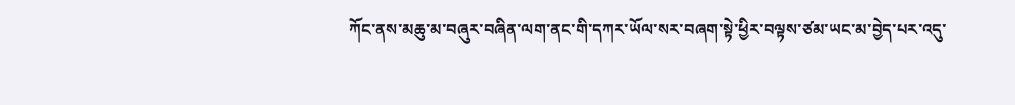ཀོང་ནས་མཆུ་མ་བཞུར་བཞིན་ལག་ནང་གི་དཀར་ཡོལ་སར་བཞག་སྟེ་ཕྱིར་བལྟས་ཙམ་ཡང་མ་བྱེད་པར་འདུ་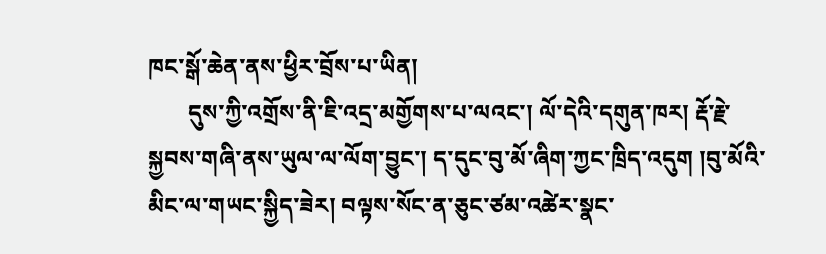ཁང་སྒོ་ཆེན་ནས་ཕྱིར་བྲོས་པ་ཡིན།
       དུས་ཀྱི་འགྲོས་ནི་ཇི་འདྲ་མགྱོགས་པ་ལའང་། ལོ་དེའི་དགུན་ཁར། རྡོ་རྗེ་སྐྱབས་གཞི་ནས་ཡུལ་ལ་ལོག་བྱུང་། ད་དུང་བུ་མོ་ཞིག་ཀྱང་ཁྲིད་འདུག །བུ་མོའི་མིང་ལ་གཡང་སྐྱིད་ཟེར། བལྟས་སོང་ན་ཅུང་ཙམ་འཚེར་སྣང་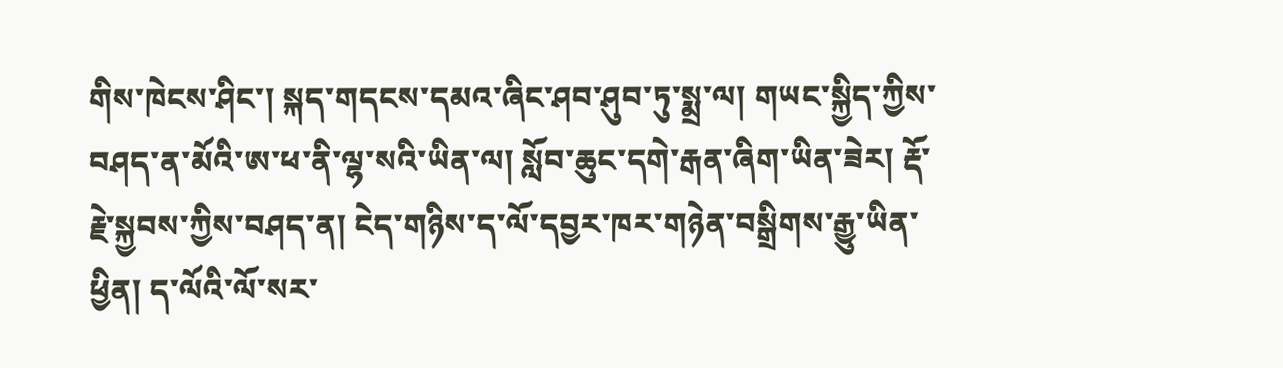གིས་ཁེངས་ཤིང་། སྐད་གདངས་དམའ་ཞིང་ཤབ་ཤུབ་ཏུ་སྨྲ་ལ། གཡང་སྐྱིད་ཀྱིས་བཤད་ན་མོའི་ཨ་ཕ་ནི་ལྷ་སའི་ཡིན་ལ། སློབ་ཆུང་དགེ་རྒན་ཞིག་ཡིན་ཟེར། རྡོ་རྗེ་སྐྱབས་ཀྱིས་བཤད་ན། ངེད་གཉིས་ད་ལོ་དབྱར་ཁར་གཉེན་བསྒྲིགས་རྒྱུ་ཡིན་ཕྱིན། ད་ལོའི་ལོ་སར་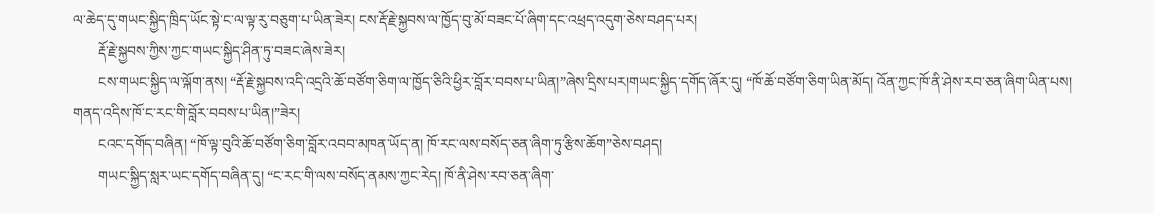ལ་ཆེད་དུ་གཡང་སྐྱིད་ཁྲིད་ཡོང་སྟེ་ང་ལ་ལྟ་རུ་བཅུག་པ་ཡིན་ཟེར། ངས་རྡོ་རྗེ་སྐྱབས་ལ་ཁྱོད་བུ་མོ་བཟང་པོ་ཞིག་དང་འཕྲད་འདུག་ཅེས་བཤད་པར།
       རྡོ་རྗེ་སྐྱབས་ཀྱིས་ཀྱང་གཡང་སྐྱིད་ཤིན་ཏུ་བཟང་ཞེས་ཟེར།
       ངས་གཡང་སྐྱིད་ལ་ལྐོག་ནས། “རྡོ་རྗེ་སྐྱབས་འདི་འདྲའི་ཆོ་བཙོག་ཅིག་ལ་ཁྱོད་ཅིའི་ཕྱིར་བློར་བབས་པ་ཡིན།”ཞེས་དྲིས་པར།གཡང་སྐྱིད་དགོད་ཞོར་དུ། “ཁོ་ཆོ་བཙོག་ཅིག་ཡིན་མོད། འོན་ཀྱང་ཁོ་ནི་ཤེས་རབ་ཅན་ཞིག་ཡིན་པས། གནད་འདིས་ཁོ་ང་རང་གི་བློར་བབས་པ་ཡིན།”ཟེར།
       ངའང་དགོད་བཞིན། “ཁོ་ལྟ་བུའི་ཆོ་བཙོག་ཅིག་བློར་འབབ་མཁན་ཡོད་ན། ཁོ་རང་ལས་བསོད་ཅན་ཞིག་ཏུ་རྩིས་ཆོག”ཅེས་བཤད།
       གཡང་སྐྱིད་སླར་ཡང་དགོད་བཞིན་དུ། “ང་རང་གི་ལས་བསོད་ནམས་ཀྱང་རེད། ཁོ་ནི་ཤེས་རབ་ཅན་ཞིག་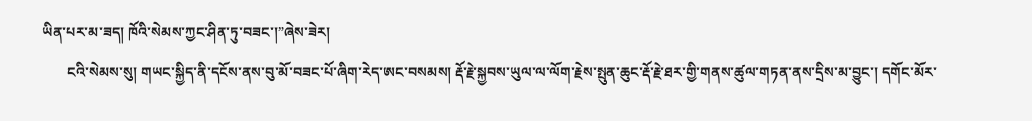ཡིན་པར་མ་ཟད། ཁོའི་སེམས་ཀྱང་ཤིན་ཏུ་བཟང་།”ཞེས་ཟེར།
       ངའི་སེམས་སུ། གཡང་སྐྱིད་ནི་དངོས་ནས་བུ་མོ་བཟང་པོ་ཞིག་རེད་ཨང་བསམས། རྡོ་རྗེ་སྐྱབས་ཡུལ་ལ་ལོག་རྗེས་སྤུན་ཆུང་རྡོ་རྗེ་ཐར་གྱི་གནས་ཚུལ་གཏན་ནས་དྲིས་མ་བྱུང་། དགོང་མོར་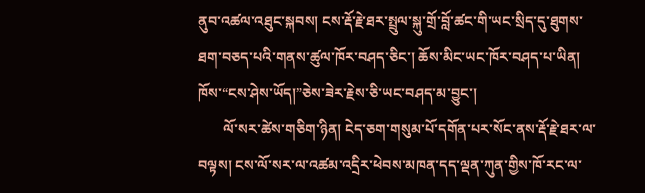ནུབ་འཚལ་འཐུང་སྐབས། ངས་རྡོ་རྗེ་ཐར་སྤྲུལ་སྐུ་གྲོ་བློ་ཚང་གི་ཡང་སྲིད་དུ་ཐུགས་ཐག་བཅད་པའི་གནས་ཚུལ་ཁོར་བཤད་ཅིང་། ཆོས་མིང་ཡང་ཁོར་བཤད་པ་ཡིན། ཁོས་“ངས་ཤེས་ཡོད།”ཅེས་ཟེར་རྗེས་ཅི་ཡང་བཤད་མ་བྱུང་།
       ལོ་སར་ཚེས་གཅིག་ཉིན། ངེད་ཅག་གསུམ་པོ་དགོན་པར་སོང་ནས་རྡོ་རྗེ་ཐར་ལ་བལྟས། ངས་ལོ་སར་ལ་འཚམ་འདྲིར་ཕེབས་མཁན་དད་ལྡན་ཀུན་གྱིས་ཁོ་རང་ལ་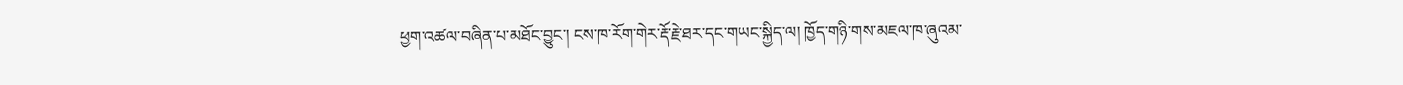ཕྱག་འཚལ་བཞིན་པ་མཐོང་བྱུང་། ངས་ཁ་རོག་གེར་རྡོ་རྗེ་ཐར་དང་གཡང་སྐྱིད་ལ། ཁྱོད་གཉི་གས་མཇལ་ཁ་ཞུའམ་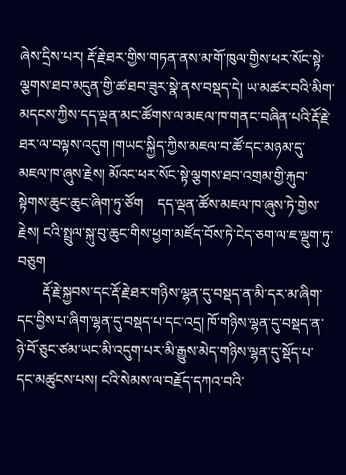ཞེས་དྲིས་པར། རྡོ་རྗེ་ཐར་གྱིས་གཏན་ནས་མ་གོ་ཁུལ་གྱིས་ཕར་སོང་སྟེ་ལྕགས་ཐབ་མདུན་གྱི་ཚ་ཐབ་ཟུར་སྣེ་ནས་བསྡད་དེ། ཡ་མཚར་བའི་མིག་མདངས་ཀྱིས་དད་ལྡན་མང་ཚོགས་ལ་མཇལ་ཁ་གནང་བཞིན་པའི་རྡོ་རྗེ་ཐར་ལ་བལྟས་འདུག །གཡང་སྐྱིད་ཀྱིས་མཇལ་བ་ཚོ་དང་མཉམ་དུ་མཇལ་ཁ་ཞུས་རྗེས། མོའང་ཕར་སོང་སྟེ་ལྕགས་ཐབ་འགྲམ་གྱི་རྐུབ་སྟེགས་ཆུང་ཆུང་ཞིག་ཏུ་ཙོག    དད་ལྡན་ཚོས་མཇལ་ཁ་ཞུས་ཏེ་གྱེས་རྗེས། ངའི་སྤྲུལ་སྐུ་བུ་ཆུང་གིས་ཕྱག་མཛོད་བོས་ཏེ་ངེད་ཅག་ལ་ཇ་ལྡུག་ཏུ་བཅུག
       རྡོ་རྗེ་སྐྱབས་དང་རྡོ་རྗེ་ཐར་གཉིས་ལྷན་དུ་བསྡད་ན་མི་དར་མ་ཞིག་དང་བྱིས་པ་ཞིག་ལྷན་དུ་བསྡད་པ་དང་འདྲ། ཁོ་གཉིས་ལྷན་དུ་བསྡད་ན་ཉེ་བོ་ཅུང་ཙམ་ཡང་མི་འདུག་པར་མི་རྒྱུས་མེད་གཉིས་ལྷན་དུ་སྡོད་པ་དང་མཚུངས་པས། ངའི་སེམས་ལ་བརྗོད་དཀའ་བའི་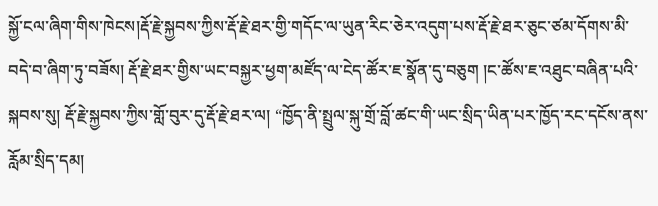སྐྱོ་ངལ་ཞིག་གིས་ཁེངས།རྡོ་རྗེ་སྐྱབས་ཀྱིས་རྡོ་རྗེ་ཐར་གྱི་གདོང་ལ་ཡུན་རིང་ཅེར་འདུག་པས་རྡོ་རྗེ་ཐར་ཅུང་ཙམ་དོགས་མི་བདེ་བ་ཞིག་ཏུ་བཟོས། རྡོ་རྗེ་ཐར་གྱིས་ཡང་བསྐྱར་ཕྱག་མཛོད་ལ་ངེད་ཚོར་ཇ་སྣོན་དུ་བཅུག །ང་ཚོས་ཇ་འཐུང་བཞིན་པའི་སྐབས་སུ། རྡོ་རྗེ་སྐྱབས་ཀྱིས་གློ་བུར་དུ་རྡོ་རྗེ་ཐར་ལ། “ཁྱོད་ནི་སྤྲུལ་སྐུ་གྲོ་བློ་ཚང་གི་ཡང་སྲིད་ཡིན་པར་ཁྱོད་རང་དངོས་ནས་རློམ་སྲིད་དམ།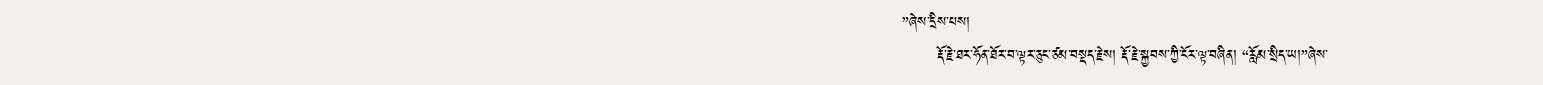”ཞེས་དྲིས་པས།
       རྡོ་རྗེ་ཐར་ཧོན་ཐོར་བ་ལྟར་ཅུང་ཙམ་བསྡད་རྗེས། རྡོ་རྗེ་སྐྱབས་ཀྱི་ངོར་ལྟ་བཞིན། “རློམ་སྲིད་ཡ།”ཞེས་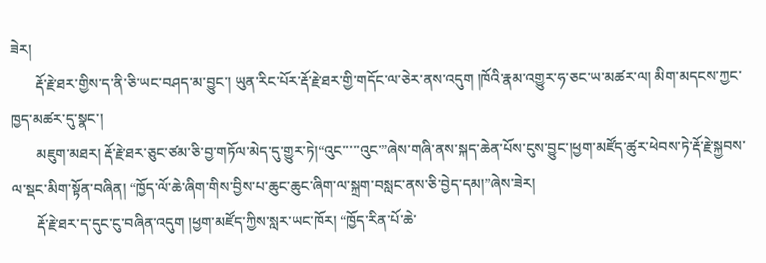ཟེར།
       རྡོ་རྗེ་ཐར་གྱིས་ད་ནི་ཅི་ཡང་བཤད་མ་བྱུང་། ཡུན་རིང་པོར་རྡོ་རྗེ་ཐར་གྱི་གདོང་ལ་ཅེར་ནས་འདུག །ཁོའི་རྣམ་འགྱུར་ཧ་ཅང་ཡ་མཚར་ལ། མིག་མདངས་ཀྱང་ཁྱད་མཚར་དུ་སྣང་།
       མཇུག་མཐར། རྡོ་རྗེ་ཐར་ཅུང་ཙམ་ཅི་བྱ་གཏོལ་མེད་དུ་གྱུར་ཏེ།“འུང་་་་་འུང་”ཞེས་གཞི་ནས་སྐད་ཆེན་པོས་ངུས་བྱུང་།ཕྱག་མཛོད་ཚུར་ཕེབས་ཏེ་རྡོ་རྗེ་སྐྱབས་ལ་སྡང་མིག་སྟོན་བཞིན། “ཁྱོད་ལོ་ཆེ་ཞིག་གིས་བྱིས་པ་ཆུང་ཆུང་ཞིག་ལ་སྐྲག་བསླང་ནས་ཅི་བྱེད་དམ།”ཞེས་ཟེར།
       རྡོ་རྗེ་ཐར་ད་དུང་ངུ་བཞིན་འདུག །ཕྱག་མཛོད་ཀྱིས་སླར་ཡང་ཁོར། “ཁྱོད་རིན་པོ་ཆེ་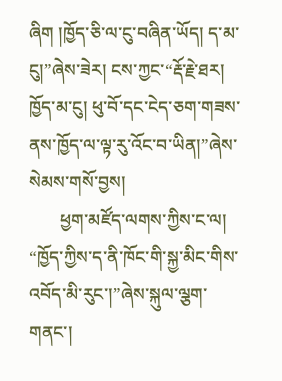ཞིག །ཁྱོད་ཅི་ལ་ངུ་བཞིན་ཡོད། ད་མ་ངུ།”ཞེས་ཟེར། ངས་ཀྱང་“རྡོ་རྗེ་ཐར། ཁྱོད་མ་ངུ། ཕུ་བོ་དང་ངེད་ཅག་གཟས་ནས་ཁྱོད་ལ་ལྟ་རུ་འོང་བ་ཡིན།”ཞེས་སེམས་གསོ་བྱས།
       ཕྱག་མཛོད་ལགས་ཀྱིས་ང་ལ། “ཁྱོད་ཀྱིས་ད་ནི་ཁོང་གི་སྐྱ་མིང་གིས་འབོད་མི་རུང་།”ཞེས་སྐུལ་ལྕག་གནང་།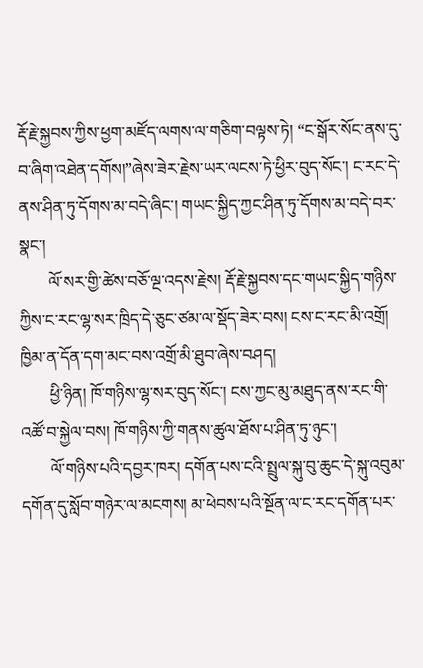རྡོ་རྗེ་སྐྱབས་ཀྱིས་ཕྱག་མཛོད་ལགས་ལ་གཅིག་བལྟས་ཏེ། “ང་སྒོར་སོང་ནས་དུ་བ་ཞིག་འཐེན་དགོས།”ཞེས་ཟེར་རྗེས་ཡར་ལངས་ཏེ་ཕྱིར་བུད་སོང་། ང་རང་དེ་ནས་ཤིན་ཏུ་དོགས་མ་བདེ་ཞིང་། གཡང་སྐྱིད་ཀྱང་ཤིན་ཏུ་དོགས་མ་བདེ་བར་སྣང་།
       ལོ་སར་གྱི་ཚེས་བཅོ་ལྔ་འདས་རྗེས། རྡོ་རྗེ་སྐྱབས་དང་གཡང་སྐྱིད་གཉིས་ཀྱིས་ང་རང་ལྷ་སར་ཁྲིད་དེ་ཅུང་ཙམ་ལ་སྡོད་ཟེར་བས། ངས་ང་རང་མི་འགྲོ། ཁྱིམ་ན་དོན་དག་མང་བས་འགྲོ་མི་ཐུབ་ཞེས་བཤད།
       ཕྱི་ཉིན། ཁོ་གཉིས་ལྷ་སར་བུད་སོང་། ངས་ཀྱང་མུ་མཐུད་ནས་རང་གི་འཚོ་བ་སྐྱེལ་བས། ཁོ་གཉིས་ཀྱི་གནས་ཚུལ་ཐོས་པ་ཤིན་ཏུ་ཉུང་།
       ལོ་གཉིས་པའི་དབྱར་ཁར། དགོན་པས་ངའི་སྤྲུལ་སྐུ་བུ་ཆུང་དེ་སྐུ་འབུམ་དགོན་དུ་སློབ་གཉེར་ལ་མངགས། མ་ཕེབས་པའི་སྔོན་ལ་ང་རང་དགོན་པར་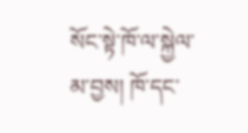སོང་སྟེ་ཁོ་ལ་སྐྱེལ་མ་བྱས། ཁོ་དང་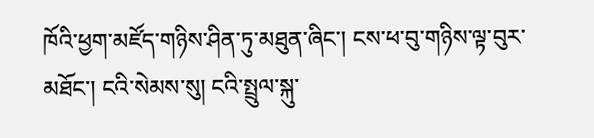ཁོའི་ཕྱག་མཛོད་གཉིས་ཤིན་ཏུ་མཐུན་ཞིང་། ངས་ཕ་བུ་གཉིས་ལྟ་བུར་མཐོང་། ངའི་སེམས་སུ། ངའི་སྤྲུལ་སྐུ་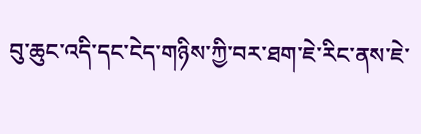བུ་ཆུང་འདི་དང་ངེད་གཉིས་ཀྱི་བར་ཐག་ཇེ་རིང་ནས་ཇེ་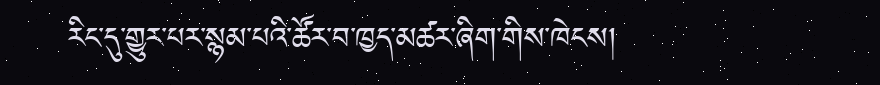རིང་དུ་གྱུར་པར་སྙམ་པའི་ཚོར་བ་ཁྱད་མཚར་ཞིག་གིས་ཁེངས།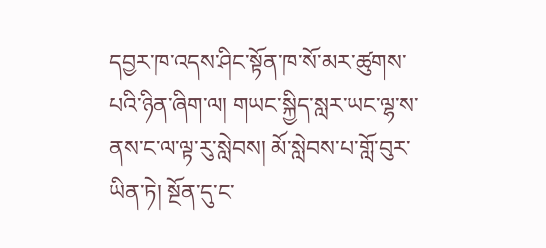དབྱར་ཁ་འདས་ཤིང་སྟོན་ཁ་སོ་མར་ཚུགས་པའི་ཉིན་ཞིག་ལ། གཡང་སྐྱིད་སླར་ཡང་ལྷ་ས་ནས་ང་ལ་ལྟ་རུ་སླེབས། མོ་སླེབས་པ་གློ་བུར་ཡིན་ཏེ། སྔོན་དུ་ང་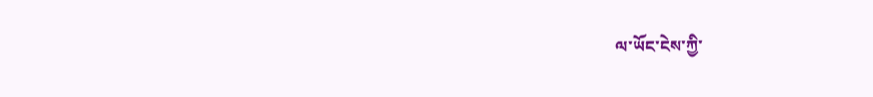ལ་ཡོང་ངེས་ཀྱི་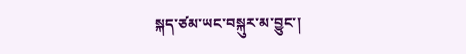སྐད་ཙམ་ཡང་བསྐུར་མ་བྱུང་།